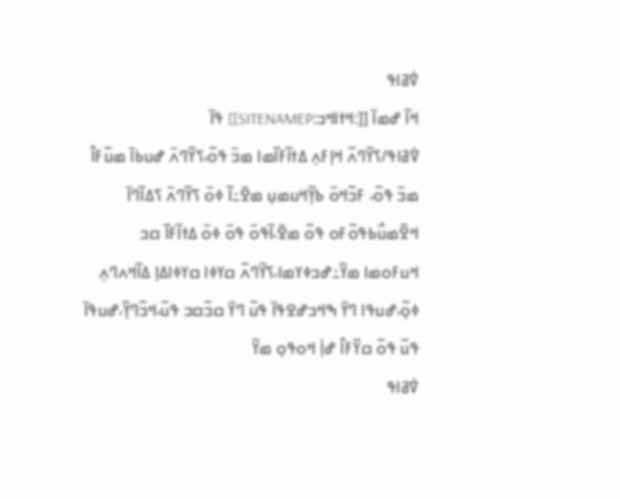ߜ߭ߥߊߟ
ߞߊ߬ ߝߘߊ߫ [[:ߞߙߊߞߏ:SITENAMEP]] ߟߊ߫
ߜ߭ߥߊߟ/ߖߌ߬ߣߍ߬ ߞߊ߲ߓߍ߲ ߡߙߊ߬ߓߊ߰ߘߊ ߘߏ߫ ߟߋ߬،ߖߌ߬ߣߍ߫ ߝߎߕߊ߫ ߘߎ߰ߓߊ߮ ߘߏ߫ ߟߋ߬، ߓߏ߬ߞߋ߫ ߕߌ߲߬ߞߎߘߎ߲ ߘߐ߫߸ߊ߬ ߦߋ߫ ߖߌ߬ߣߍ߫ ߖߡߊ߬ߣߊ߫ ߞߐ߰ߘߎ߯ߕߟߋ߬ߓߋ ߟߋ߬ ߘߐ߫،ߊ߬ߟߋ߫ ߟߋ߫ ߦߋ߫ ߡߙߊ߬ߓߊ߰ ߛߏ ߞߎߓߋߘߊ ߘߌ߬߸ߝߏߦߌߘߊ،ߖߌ߬ߣߍ߬ ߛߌߦߊ ߛߌߦߊߡߊ߲ ߡߊ߬ߞߍߣߍ߲ ߦߋ߲߬،ߝߎߟߊ ߣߌ߫ ߒߞߏߝߐߟߊ߫ ߟߎ߬ ߣߌ߫ ߛߏ߬ߛߏ ߟߎ߬،ߞߏ߬ߣߌ߲߬،ߝߎߟߊ߫ ߟߎ߬ ߟߋ߬ ߛߌ߰ߓߊ߮ ߝߊ߲߭ ߞߋߟߋ߲ ߘߌ߬
ߜ߭ߥߊߟ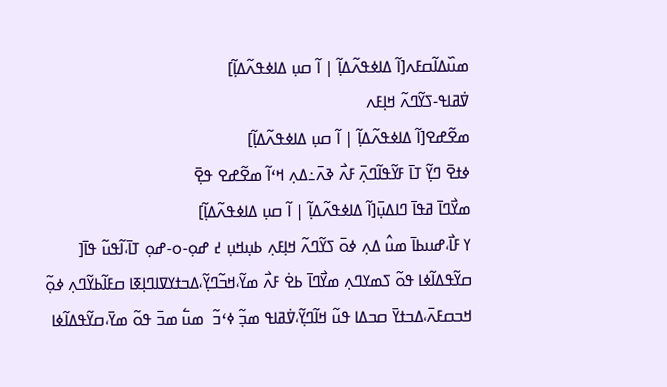ߘߎ߰ߡߊ߬ߛߓߍ[ߊ߬ ߡߊߦߟߍ߬ߡߊ߲߬ | ߊ߬ ߛߎ߲ ߡߊߦߟߍ߬ߡߊ߲߬]
ߜ߭ߥߊߟ-ߖߌ߬ߣߍ߬ ߞߊ߲ߓߍ
ߘߐ߬ߝߐ[ߊ߬ ߡߊߦߟߍ߬ߡߊ߲߬ | ߊ߬ ߛߎ߲ ߡߊߦߟߍ߬ߡߊ߲߬]
ߦߙߐ߫ ߣߌ߲߬ ߠߊ߫ ߓߌ߬ߟߊ߬ߣߍ߲߫ ߓߍ߯ ߢߍ߫߸ߡߍ߲ ߞߵߊ߬ ߘߐ߬ߝߐ ߟߐ߲߫
ߘߌ߯ߣߊ߫ ߥߟߊ߫ ߣߊߡߎ߲߫[ߊ߬ ߡߊߦߟߍ߬ߡߊ߲߬ | ߊ߬ ߛߎ߲ ߡߊߦߟߍ߬ߡߊ߲߬]
ߌ ߓߊ߯،ߝߎߕߊ߫ ߘߎ߮ ߡߍ߲ ߦߋ߫ ߖߌ߬ߣߍ߬ ߞߊ߲ߓߍ߲ ߕߎ߲ߞߎ߲ ߄ ߝߋ߲-ߋ-ߝߋ߲ ߠߊ߫،ߊ߬ߟߎ߬ ߟߊ߫[ ߛߌ߬ߟߡߊ߬ߦߊ ߟߋ߬ ߖߘߌߣߍ߲ ߘߌ߯ߣߊ߫ ߕߐ߭ ߓߍ߯ ߘߌ߬،ߞߏ߬ߣߌ߲߬،ߡߏߙߌߜߊߣߊ߲ߧߊ ߛߓߊ߬ߕߌ߬ߣߍ߲ ߦߋ߲߬ ߞߏߛߓߍ߫،ߡߏߙߌ߫ ߛߏߡߊ ߟߎ߬ ߞߊ߬ߣߌ߲߬،ߜ߭ߥߊߟ ߘߏ߲߬ ߦߵߏ߬  ߘߎ߱ ߘߏ߫ ߟߋ߬ ߘߌ߫،ߛߌ߬ߟߡߊ߬ߦߊ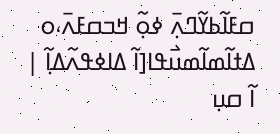ߛߓߊ߬ߕߌ߬ߣߍ߲߫ ߦߋ߲߬ ߞߏߛߓߍ߫،ߋ
ߡߙߊ߬ߘߊ߬ߘߎ߯ߟߊ[ߊ߬ ߡߊߦߟߍ߬ߡߊ߲߬ | ߊ߬ ߛߎ߲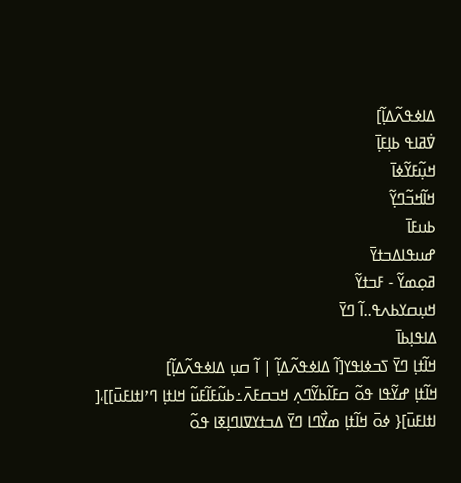ߡߊߦߟߍ߬ߡߊ߲߬]
ߜ߭ߥߊߟ ߕߊ߲ߓߊ߲߫
ߞߎ߲߬ߓߌ߬ߦߊ߫
ߞߊ߬ߞߏ߬ߣߌ߲߬
ߕߎߓߊ߫
ߝߎߟߊߡߏߙߌ߫
ߥߋ߲ߘߌ߬ - ߓߏߙߌ߬
ߞߎ߲ߛߌߕߍߟ..ߊ߬ ߣߌ߫
ߡߊߟߊ߲ߕߊ߫
ߞߊ߬ߙߊ߲ ߣߌ߫ ߖߏߦߊߟߌ[ߊ߬ ߡߊߦߟߍ߬ߡߊ߲߬ | ߊ߬ ߛߎ߲ ߡߊߦߟߍ߬ߡߊ߲߬]
ߞߊ߬ߙߊ߲ ߝߌ߬ߟߊ ߟߋ߬ ߛߓߊ߬ߕߌ߬ߣߍ߲ ߞߏߛߓߍ߫߸ߕߎ߬ߓߊ߬ߓߎ߬ ߞߊߙߊ߲ ߣߴߊߙߊߓߎ߫]]،[ ߊߙߊߓߎ߫]{ ߦߋ߫ ߞߊ߬ߙߊ߲ ߘߌ߯ߣߊ ߣߌ߫ ߡߏߙߌߜߊߣߊ߲ߧߊ ߟߋ߬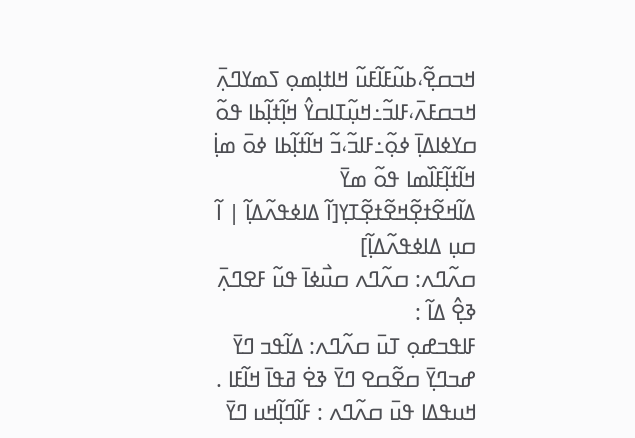ߞߏߛߐ߲߬،ߕߎ߬ߓߊ߬ߓߎ߬ ߞߊߙߊ߲ߘߋ߲ ߖߘߌߣߍ߲߫ ߞߏߛߓߍ߫،ߓߊߏ߬߸ߞߎ߲߬ߠߊߛߌ߮ ߞߊ߲߬ߙߊ߲߬ߕߊ ߟߋ߬ ߛߌߦߊߡߊ߲߫ ߦߋ߲߬߸ߓߊߏ߬،ߏ߬ ߞߊ߬ߙߊ߲߬ߕߊ ߦߋ߫ ߘߊ߲߭ ߞߊ߬ߙߊ߲߬ߓߊ߰ߘߊ ߟߋ߬ ߘߌ߫
ߡߊ߬ߞߐ߬ߙߐ߲߬ߞߐ߬ߙߐ߲߬ߠߌ߲[ߊ߬ ߡߊߦߟߍ߬ߡߊ߲߬ | ߊ߬ ߛߎ߲ ߡߊߦߟߍ߬ߡߊ߲߬]
ߛߍ߬ߣߍ: ߛߍ߬ߣߍ ߛߎ߯ߦߊ߫ ߟߎ߬ ߓߐߣߍ߲߫ ߢߐ߲߮ ߡߊ߬ :
ߓߊߟߏߝߋ߲ ߠߎ߫ ߛߍ߬ߣߍ: ߡߊ߬ߟߏ ߣߌ߫ ߝߏߣߌ߲߫ ߛߐ߬ߛߐ ߣߌ߫ ߢߐ߭ ߥߟߊ߫ ߞߊ߬ߓߊ .
ߞߎߟߡߊ ߟߎ߫ ߛߍ߬ߣߍ : ߓߊ߬ߣߊ߲߬ߞߎ ߣߌ߫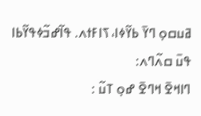ߥߎߛߋ߲ ߣߌ߫ ߕߌ߬ߦߊ، ߖߊߓߙߍ. ߟߊ߬ߝߏ߬ߦߟߌ߬ߕߊ ߟߎ߫ ߛߍ߬ߣߍ:
ߣߊߞߐ߫ ߞߣߐ߫ ߝߋ߲ ߠߎ߬ :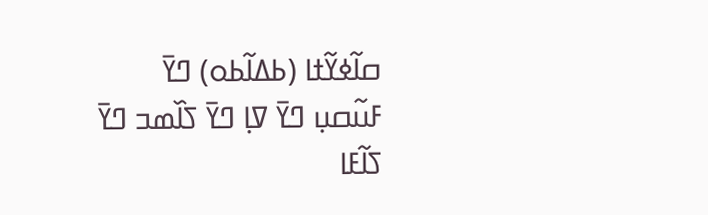ߛߊ߬ߦߌ߬ߙߊ (ߕߡߊ߬ߕߋ) ߣߌ߫ ߓߎ߬ߛߎ߲ ߣߌ߫ ߜߊ߲ ߣߌ߫ ߖߊ߰ߘߏ ߣߌ߫ ߖߊ߬ߓߊ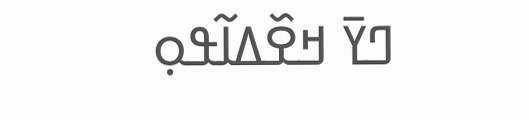ߣߌ߫ ߞߐ߰ߡߊ߬ߟߋ߲